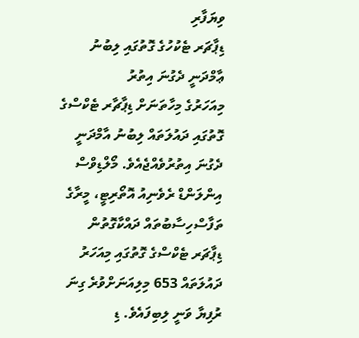ވިޔަފާރި
ޑިޕާޗަރ ޓެކުހުގެ ގޮތުގައި ލިބުނު ޢާމްދަނީ ދެގުނަ އިތުރު
މިއަހަރުގެ މިހާތަނަށް ޑިޕާޗާރ ޓެކްސްގެ ގޮތުގައި ދައުލަތައް ލިބުނު އާމްދަނީ ދެގުނަ އިތުރުވެއްޖެއެވެ. މޯލްޑިވްސް އިންލަންޑް ރެވެނިއު އޮތޯރިޓީ، މީރާގެ ތަފާސްހިސާބުތައް ދައްކާގޮތުން ޑިޕާޗަރ ޓެކްސްގެ ގޮތުގައި މިއަހަރު ދައުލަތައް 653 މިލިއަނަށްވުރެ ގިނަ ރުފިޔާ ވަނީ ލިބިފައެވެ. ޑި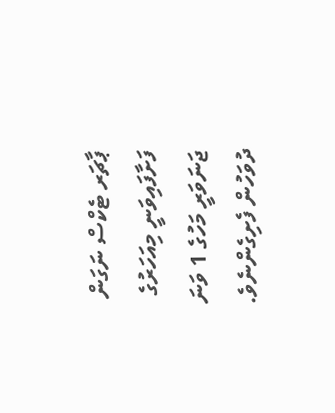ޕާޗަރ ޓެކްސް ނަގަން ފަށާފައިވަނީ މިއަހަރުގެ ޖަނަވަރީ މަހުގެ 1 ވަނަ ދުވަހުން ފެށިގެންނެވެ.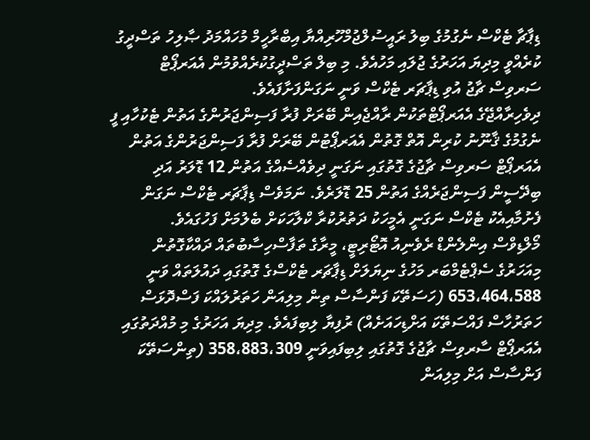ޑިޕާޗާ ޓެކްސް ނެގުމުގެ ބިލު ރައީސުލްޖުމްހޫރިއްޔާ އިބްރާހީމް މުހައްމަދު ޞާލިހު ތަސްދީގު ކުރެއްވީ މިދިޔަ އަހަރުގެ ޖުލައި މަހުއެވެ. މި ބިލް ތަސްދީގުކުރެއްވުމުން އެއަރޕޯޓް ސަރވިސް ޗާޖު އުވި ޑިޕާޗަރ ޓެކްސް ވަނީ ނަގަންފަށާފައެވެ.
ދިވެހިރާއްޖޭގެ އެއަރޕޯޓްތަކުން ރާއްޖެއިން ބޭރަށް ފުރާ ފަސިންޖަރުންގެ އަތުން ޓެކުހާއި ފީ ނެގުމުގެ ޤާނޫނު ކުރިން އޮތް ގޮތުން އެއަރޕޯޓުން ބޭރަށް ފުރާ ފަސިންޖަރުންގެ އަތުން އެއަރޕޯޓް ސަރވިސް ޗާޖުގެ ގޮތުގައި ނަގަނީ ދިވެއްސެއްގެ އަތުން 12 ޑޮލަރު އަދި ބިދޭސީން ފަސިންޖަރެއްގެ އަތުން 25 ޑޮލަރެވެ. ނަމަވެސް ޑިޕާޗަރ ޓެކްސް ނަގަން ފެށުމާއިއެކު ޓެކްސް ނަގަނީ އެމީހަކު ދަތުރުކުރާ ކްލާހަކަށް ބެލުމަށް ފަހުގައެވެ.
މޯލްޑިވްސް އިންލެންޑް ރެވެނިއު އޮޓޯރިޓީ، މީރާގެ ތަފާސްހިސާބުތައް ދައްކާގޮތުން މިއަހަރުގެ ސެޕްޓެމްބަރ މަހުގެ ނިޔަލަށް ޑިޕާޗަރ ޓެކްސްގެ ގޮތުގައި ދައުލަތައް ވަނީ 653،464،588 (ހަސަތޭކަ ފަންސާސް ތިން މިލިއަން ހަތަރުލައްކަ ފަސްދޮޅަސް ހަތަރުހާސް ފައްސަތޭކަ އަށްޑިހައަށެއް) ރުފިޔާ ލިބިފައެވެ. މިދިޔަ އަހަރުގެ މި މުއްދަތުގައި އެއަރޕޯޓް ސާރވިސް ޗާޖުގެ ގޮތުގައި ލިބިފައިވަނީ 358،883،309 (ތިންސަތޭކަ ފަންސާސް އަށް މިލިއަން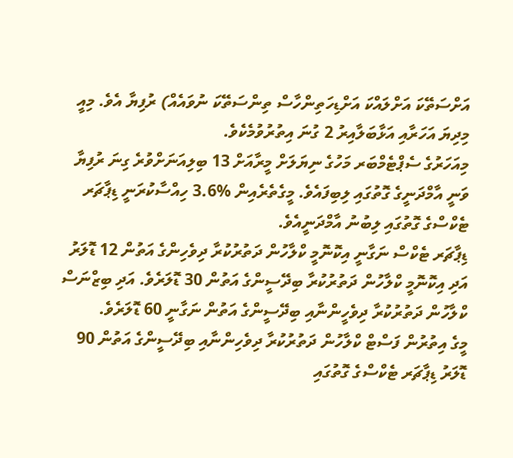އަށްސަތޭކަ އަށްލައްކަ އަށްޑިހަތިންހާސް ތިންސަތޭކަ ނުވައެއް) ރުފިޔާ އެވެ. މިއީ މިދިޔަ އަހަރާއި އަޅާބަލާއިރު 2 ގުނަ އިތުރުވުމެކެވެ.
މިއަހަރުގެ ސެޕްޓެމްބަރ މަހުގެ ނިޔަލަށް މީރާއަށް 13 ބިލިއަނަށްވުރެ ގިނަ ރުފިޔާ ވަނީ އާމްދަނީގެ ގޮތުގައި ލިބިފައެވެ. މީގެތެރެއިން %3.6 ހިއްސާކުރަނީ ޑިޕާޗަރ ޓެކްސްގެ ގޮތުގައި ލިބުނު އާމްދަނީއެވެ.
ޑިޕާޗަރ ޓެކްސް ނަގާނީ އިކޮނޮމީ ކްލާހުން ދަތުރުކުރާ ދިވެހިންގެ އަތުން 12 ޑޮލަރު އަދި އިކޮނޮމީ ކްލާހުން ދަތުރުކުރާ ބިދޭސީންގެ އަތުން 30 ޑޮލަރެވެ. އަދި ބިޒްނަސް ކްލާހުން ދަތުރުކުރާ ދިވެހީންނާއި ބިދޭސީންގެ އަތުން ނަގާނީ 60 ޑޮލަރެވެ.
މީގެ އިތުރުން ފަސްޓް ކްލާހުން ދަތުރުކުރާ ދިވެހިންނާއި ބިދޭސީންގެ އަތުން 90 ޑޮލަރު ޑިޕާޗަރ ޓެކްސްގެ ގޮތުގައި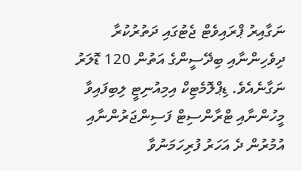ނަގާއިރު ޕްރައިވެޓް ޖެޓުގައި ދަތުރުކުރާ ދިވެހިންނާއި ބިދޭސީންގެ އަތުން 120 ޑޮލަރު ނަގާނެއެވެ. ޑިޕްލޮމެޓިކް އިމިއުނިޓީ ލިބިފައިވާ މީހުންނާއި ޓްރާންސިޓް ފަސިންޖަރުންނާއި އުމުރުން ދެ އަހަރު ފުރިހަމަނުވާ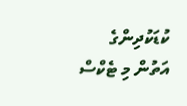ކުޑަކުދިންގެ އަތުން މި ޓެކްސް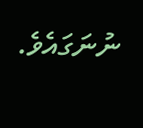ނުނަގައެވެ.